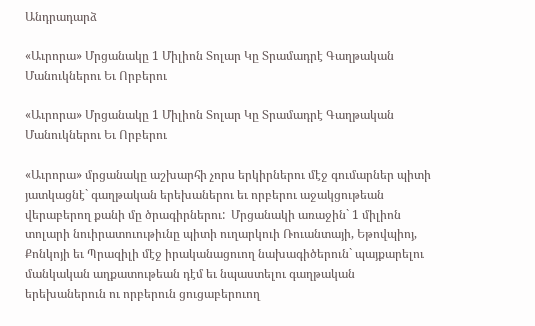Անդրադարձ

«Աւրորա» Մրցանակը 1 Միլիոն Տոլար Կը Տրամադրէ Գաղթական Մանուկներու Եւ Որբերու

«Աւրորա» Մրցանակը 1 Միլիոն Տոլար Կը Տրամադրէ Գաղթական Մանուկներու Եւ Որբերու

«Աւրորա» մրցանակը աշխարհի չորս երկիրներու մէջ գումարներ պիտի յատկացնէ` գաղթական երեխաներու եւ որբերու աջակցութեան վերաբերող քանի մը ծրագիրներու:  Մրցանակի առաջին` 1 միլիոն տոլարի նուիրատուութիւնը պիտի ուղարկուի Ռուանտայի, Եթովպիոյ, Քոնկոյի եւ Պրազիլի մէջ իրականացուող նախագիծերուն` պայքարելու մանկական աղքատութեան դէմ եւ նպաստելու գաղթական երեխաներուն ու որբերուն ցուցաբերուող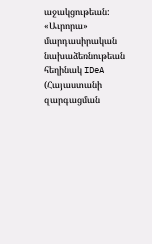աջակցութեան: «Աւրորա» մարդասիրական նախաձեռնութեան հեղինակ IDeA (Հայաստանի զարգացման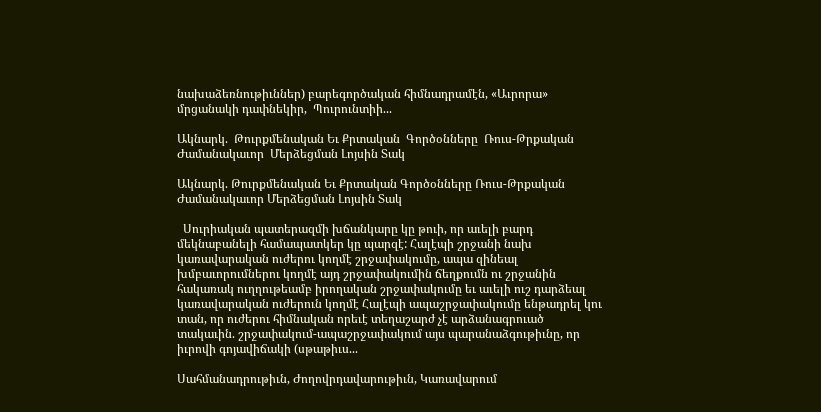նախաձեռնութիւններ) բարեգործական հիմնադրամէն, «Աւրորա» մրցանակի դափնեկիր,  Պուրունտիի...

Ակնարկ.  Թուրքմենական Եւ Քրտական  Գործօնները  Ռուս-Թրքական Ժամանակաւոր  Մերձեցման Լոյսին Տակ

Ակնարկ. Թուրքմենական Եւ Քրտական Գործօնները Ռուս-Թրքական Ժամանակաւոր Մերձեցման Լոյսին Տակ

  Սուրիական պատերազմի խճանկարը կը թուի, որ աւելի բարդ մեկնաբանելի համապատկեր կը պարզէ: Հալէպի շրջանի նախ կառավարական ուժերու կողմէ շրջափակումը, ապա զինեալ խմբաւորումներու կողմէ այդ շրջափակումին ճեղքումն ու շրջանին հակառակ ուղղութեամբ իրողական շրջափակումը եւ աւելի ուշ դարձեալ կառավարական ուժերուն կողմէ Հալէպի ապաշրջափակումը ենթադրել կու տան, որ ուժերու հիմնական որեւէ տեղաշարժ չէ արձանագրուած տակաւին. շրջափակում-ապաշրջափակում այս պարանաձգութիւնը, որ իւրովի գոյավիճակի (սթաթիւս...

Սահմանադրութիւն, Ժողովրդավարութիւն, Կառավարում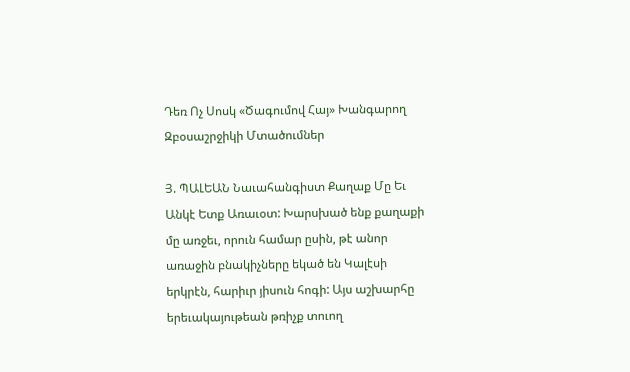Դեռ Ոչ Սոսկ «Ծագումով Հայ» Խանգարող Զբօսաշրջիկի Մտածումներ

Յ. ՊԱԼԵԱՆ Նաւահանգիստ Քաղաք Մը Եւ Անկէ Ետք Առաւօտ: Խարսխած ենք քաղաքի մը առջեւ, որուն համար ըսին, թէ անոր առաջին բնակիչները եկած են Կալէսի երկրէն, հարիւր յիսուն հոգի: Այս աշխարհը երեւակայութեան թռիչք տուող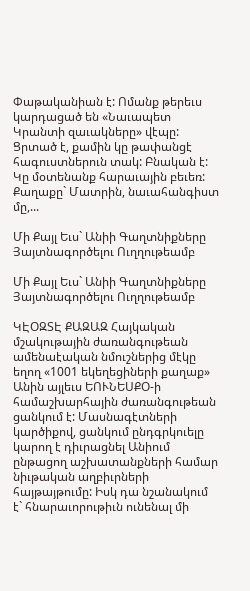Փաթականիան է: Ոմանք թերեւս կարդացած են «Նաւապետ Կրանտի զաւակները» վէպը: Ցրտած է, քամին կը թափանցէ հագուստներուն տակ: Բնական է: Կը մօտենանք հարաւային բեւեռ: Քաղաքը` Մատրին, նաւահանգիստ մը,...

Մի Քայլ Եւս` Անիի Գաղտնիքները Յայտնագործելու Ուղղութեամբ

Մի Քայլ Եւս` Անիի Գաղտնիքները Յայտնագործելու Ուղղութեամբ

ԿԷՕԶՏԷ ՔԱԶԱԶ Հայկական մշակութային ժառանգութեան ամենաէական նմուշներից մէկը եղող «1001 եկեղեցիների քաղաք» Անին այլեւս ԵՈՒՆԵՍՔՕ-ի համաշխարհային ժառանգութեան ցանկում է: Մասնագէտների կարծիքով, ցանկում ընդգրկուելը կարող է դիւրացնել Անիում ընթացող աշխատանքների համար նիւթական աղբիւրների հայթայթումը: Իսկ դա նշանակում է` հնարաւորութիւն ունենալ մի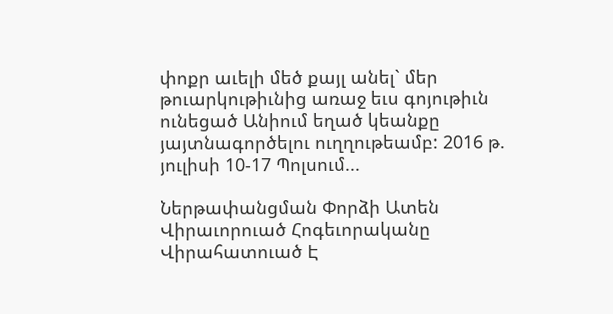փոքր աւելի մեծ քայլ անել` մեր թուարկութիւնից առաջ եւս գոյութիւն ունեցած Անիում եղած կեանքը յայտնագործելու ուղղութեամբ: 2016 թ. յուլիսի 10-17 Պոլսում...

Ներթափանցման Փորձի Ատեն Վիրաւորուած Հոգեւորականը Վիրահատուած Է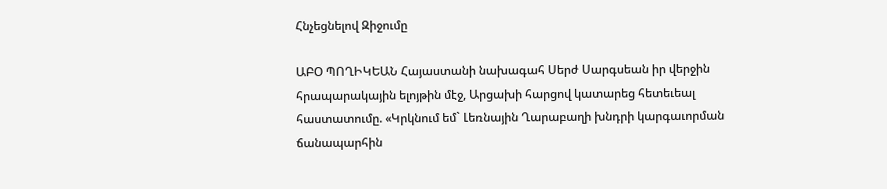Հնչեցնելով Զիջումը

ԱԲՕ ՊՈՂԻԿԵԱՆ Հայաստանի նախագահ Սերժ Սարգսեան իր վերջին հրապարակային ելոյթին մէջ, Արցախի հարցով կատարեց հետեւեալ հաստատումը. «Կրկնում եմ` Լեռնային Ղարաբաղի խնդրի կարգաւորման ճանապարհին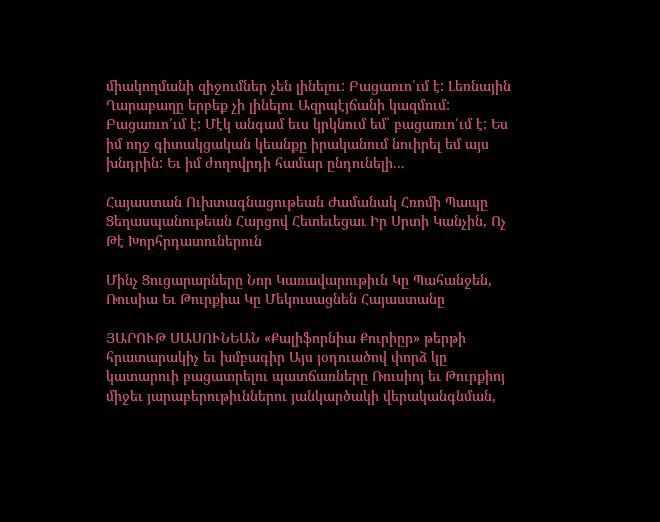միակողմանի զիջումներ չեն լինելու: Բացառւո՛ւմ է: Լեռնային Ղարաբաղը երբեք չի լինելու Ազրպէյճանի կազմում: Բացառւո՛ւմ է: Մէկ անգամ եւս կրկնում եմ` բացառւո՛ւմ է: Ես իմ ողջ գիտակցական կեանքը իրականում նուիրել եմ այս խնդրին: Եւ իմ ժողովրդի համար ընդունելի...

Հայաստան Ուխտագնացութեան Ժամանակ Հռոմի Պապը Ցեղասպանութեան Հարցով Հետեւեցաւ Իր Սրտի Կանչին, Ոչ Թէ Խորհրդատուներուն

Մինչ Ցուցարարները Նոր Կառավարութիւն Կը Պահանջեն, Ռուսիա Եւ Թուրքիա Կը Մեկուսացնեն Հայաստանը

ՅԱՐՈՒԹ ՍԱՍՈՒՆԵԱՆ «Քալիֆորնիա Քուրիըր» թերթի հրատարակիչ եւ խմբագիր Այս յօդուածով փորձ կը կատարուի բացատրելու պատճառները Ռուսիոյ եւ Թուրքիոյ միջեւ յարաբերութիւններու յանկարծակի վերականգնման,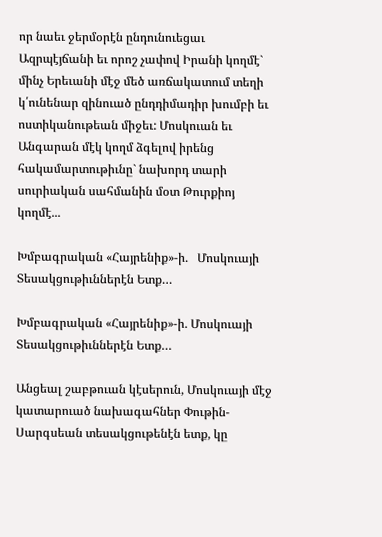որ նաեւ ջերմօրէն ընդունուեցաւ Ազրպէյճանի եւ որոշ չափով Իրանի կողմէ` մինչ Երեւանի մէջ մեծ առճակատում տեղի կ՛ունենար զինուած ընդդիմադիր խումբի եւ ոստիկանութեան միջեւ: Մոսկուան եւ Անգարան մէկ կողմ ձգելով իրենց հակամարտութիւնը` նախորդ տարի սուրիական սահմանին մօտ Թուրքիոյ կողմէ...

Խմբագրական «Հայրենիք»-ի.   Մոսկուայի Տեսակցութիւններէն Ետք…

Խմբագրական «Հայրենիք»-ի. Մոսկուայի Տեսակցութիւններէն Ետք…

Անցեալ շաբթուան կէսերուն, Մոսկուայի մէջ կատարուած նախագահներ Փութին-Սարգսեան տեսակցութենէն ետք, կը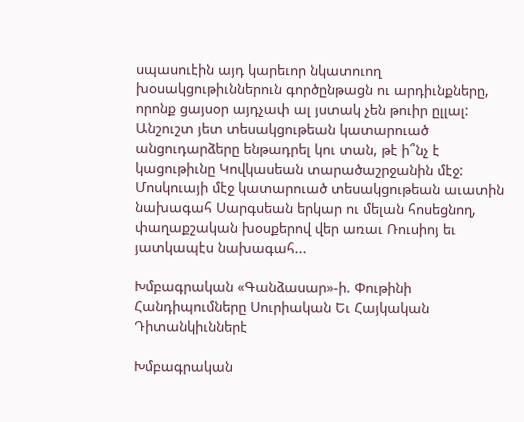սպասուէին այդ կարեւոր նկատուող խօսակցութիւններուն գործընթացն ու արդիւնքները, որոնք ցայսօր այդչափ ալ յստակ չեն թուիր ըլլալ: Անշուշտ յետ տեսակցութեան կատարուած անցուդարձերը ենթադրել կու տան, թէ ի՞նչ է կացութիւնը Կովկասեան տարածաշրջանին մէջ: Մոսկուայի մէջ կատարուած տեսակցութեան աւատին նախագահ Սարգսեան երկար ու մելան հոսեցնող, փաղաքշական խօսքերով վեր առաւ Ռուսիոյ եւ յատկապէս նախագահ...

Խմբագրական «Գանձասար»-ի. Փութինի Հանդիպումները Սուրիական Եւ Հայկական Դիտանկիւններէ

Խմբագրական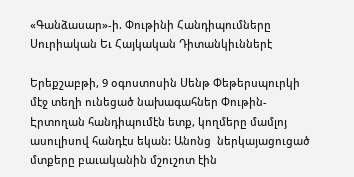«Գանձասար»-ի. Փութինի Հանդիպումները Սուրիական Եւ Հայկական Դիտանկիւններէ

Երեքշաբթի, 9 օգոստոսին Սենթ Փեթերսպուրկի մէջ տեղի ունեցած նախագահներ Փութին-Էրտողան հանդիպումէն ետք, կողմերը մամլոյ ասուլիսով հանդէս եկան: Անոնց  ներկայացուցած մտքերը բաւականին մշուշոտ էին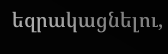եզրակացնելու,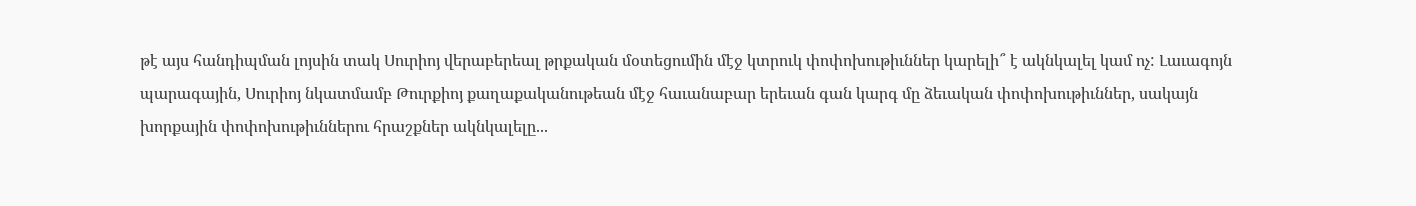թէ այս հանդիպման լոյսին տակ Սուրիոյ վերաբերեալ թրքական մօտեցումին մէջ կտրուկ փոփոխութիւններ կարելի՞ է ակնկալել կամ ոչ: Լաւագոյն պարագային, Սուրիոյ նկատմամբ Թուրքիոյ քաղաքականութեան մէջ հաւանաբար երեւան գան կարգ մը ձեւական փոփոխութիւններ, սակայն խորքային փոփոխութիւններու հրաշքներ ակնկալելը...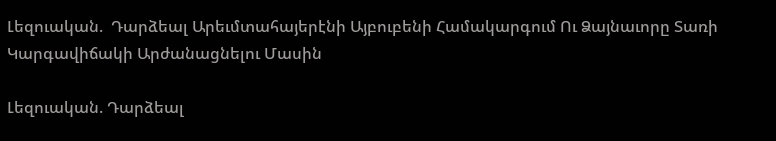Լեզուական.  Դարձեալ Արեւմտահայերէնի Այբուբենի Համակարգում Ու Ձայնաւորը Տառի Կարգավիճակի Արժանացնելու Մասին

Լեզուական. Դարձեալ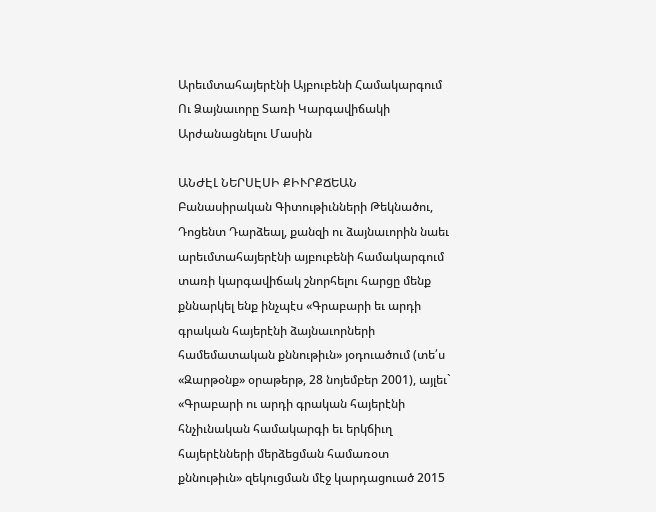Արեւմտահայերէնի Այբուբենի Համակարգում Ու Ձայնաւորը Տառի Կարգավիճակի Արժանացնելու Մասին

ԱՆԺԷԼ ՆԵՐՍԷՍԻ ՔԻՒՐՔՃԵԱՆ Բանասիրական Գիտութիւնների Թեկնածու, Դոցենտ Դարձեալ, քանզի ու ձայնաւորին նաեւ արեւմտահայերէնի այբուբենի համակարգում տառի կարգավիճակ շնորհելու հարցը մենք քննարկել ենք ինչպէս «Գրաբարի եւ արդի գրական հայերէնի ձայնաւորների համեմատական քննութիւն» յօդուածում (տե՛ս «Զարթօնք» օրաթերթ, 28 նոյեմբեր 2001), այլեւ` «Գրաբարի ու արդի գրական հայերէնի հնչիւնական համակարգի եւ երկճիւղ հայերէնների մերձեցման համառօտ քննութիւն» զեկուցման մէջ կարդացուած 2015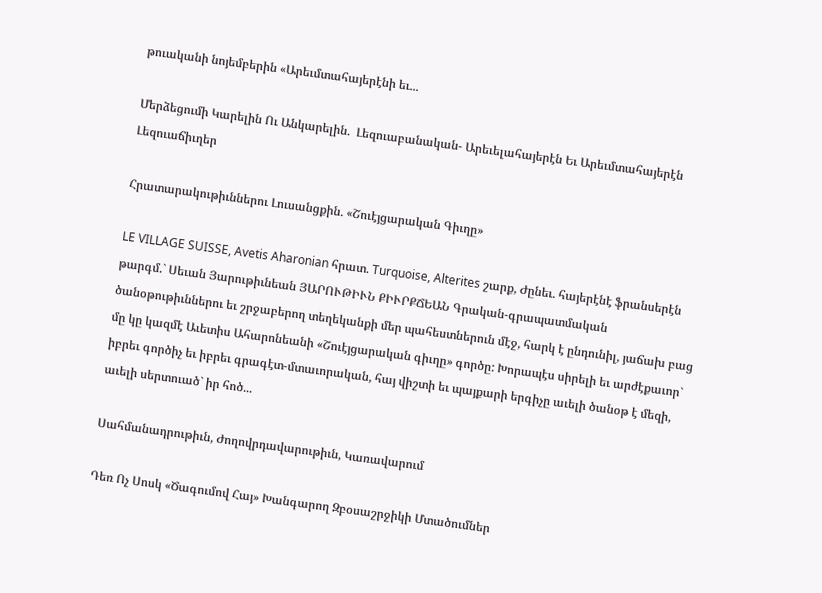թուականի նոյեմբերին «Արեւմտահայերէնի եւ...

Մերձեցումի Կարելին Ու Անկարելին.  Լեզուաբանական- Արեւելահայերէն Եւ Արեւմտահայերէն Լեզուաճիւղեր

Հրատարակութիւններու Լուսանցքին. «Շուէյցարական Գիւղը»

LE VILLAGE SUISSE, Avetis Aharonian հրատ. Turquoise, Alterites շարք, Ժընեւ. հայերէնէ ֆրանսերէն թարգմ.` Սեւան Յարութիւնեան ՅԱՐՈՒԹԻՒՆ ՔԻՒՐՔՃԵԱՆ Գրական-գրապատմական ծանօթութիւններու եւ շրջաբերող տեղեկանքի մեր պահեստներուն մէջ, հարկ է ընդունիլ, յաճախ բաց մը կը կազմէ Աւետիս Ահարոնեանի «Շուէյցարական գիւղը» գործը: Խորապէս սիրելի եւ արժէքաւոր` իբրեւ գործիչ եւ իբրեւ գրագէտ-մտաւորական, հայ վիշտի եւ պայքարի երգիչը աւելի ծանօթ է մեզի, աւելի սերտուած` իր հոծ...

Սահմանադրութիւն, Ժողովրդավարութիւն, Կառավարում

Դեռ Ոչ Սոսկ «Ծագումով Հայ» Խանգարող Զբօսաշրջիկի Մտածումներ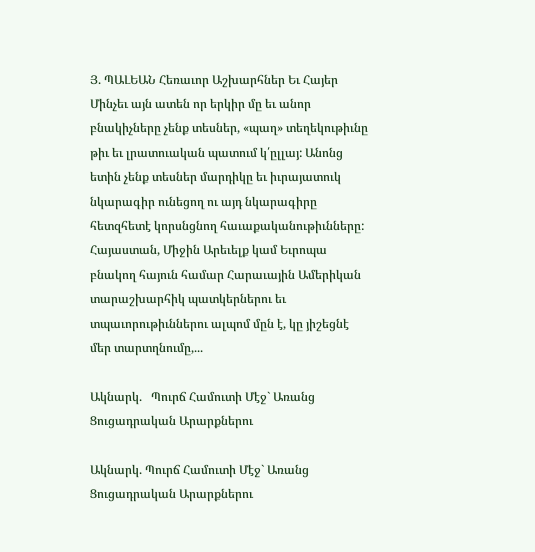Յ. ՊԱԼԵԱՆ Հեռաւոր Աշխարհներ Եւ Հայեր Մինչեւ այն ատեն որ երկիր մը եւ անոր բնակիչները չենք տեսներ, «պաղ» տեղեկութիւնը թիւ եւ լրատուական պատում կ՛ըլլայ: Անոնց ետին չենք տեսներ մարդիկը եւ իւրայատուկ նկարագիր ունեցող ու այդ նկարագիրը հետզհետէ կորսնցնող հաւաքականութիւնները: Հայաստան, Միջին Արեւելք կամ Եւրոպա բնակող հայուն համար Հարաւային Ամերիկան տարաշխարհիկ պատկերներու եւ տպաւորութիւններու ալպոմ մըն է, կը յիշեցնէ մեր տարտղնումը,...

Ակնարկ.   Պուրճ Համուտի Մէջ` Առանց  Ցուցադրական Արարքներու

Ակնարկ. Պուրճ Համուտի Մէջ` Առանց Ցուցադրական Արարքներու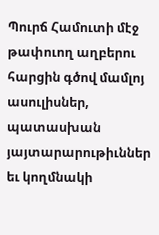Պուրճ Համուտի մէջ թափուող աղբերու հարցին գծով մամլոյ ասուլիսներ, պատասխան յայտարարութիւններ եւ կողմնակի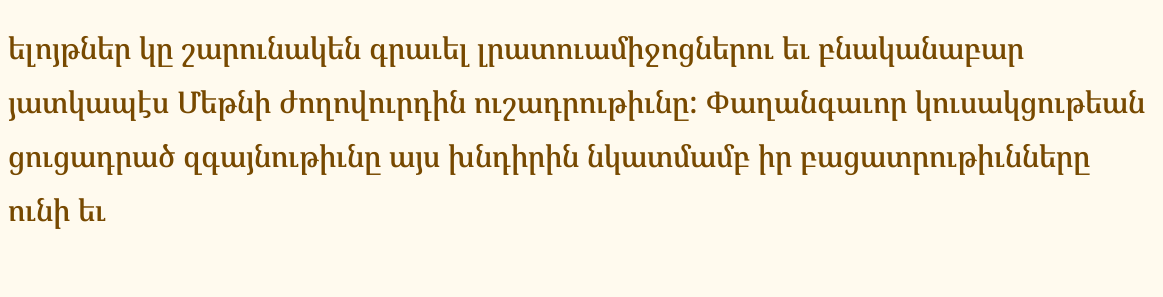ելոյթներ կը շարունակեն գրաւել լրատուամիջոցներու եւ բնականաբար յատկապէս Մեթնի ժողովուրդին ուշադրութիւնը: Փաղանգաւոր կուսակցութեան ցուցադրած զգայնութիւնը այս խնդիրին նկատմամբ իր բացատրութիւնները ունի եւ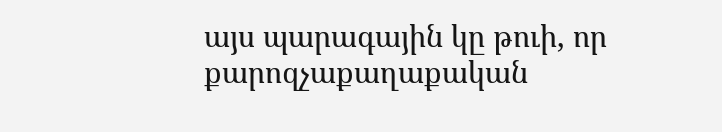այս պարագային կը թուի, որ քարոզչաքաղաքական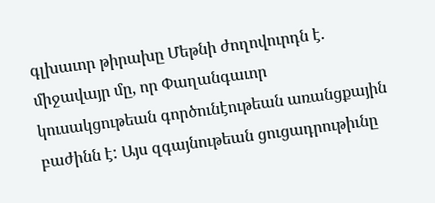գլխաւոր թիրախը Մեթնի ժողովուրդն է. միջավայր մը, որ Փաղանգաւոր կուսակցութեան գործունէութեան առանցքային բաժինն է: Այս զգայնութեան ցուցադրութիւնը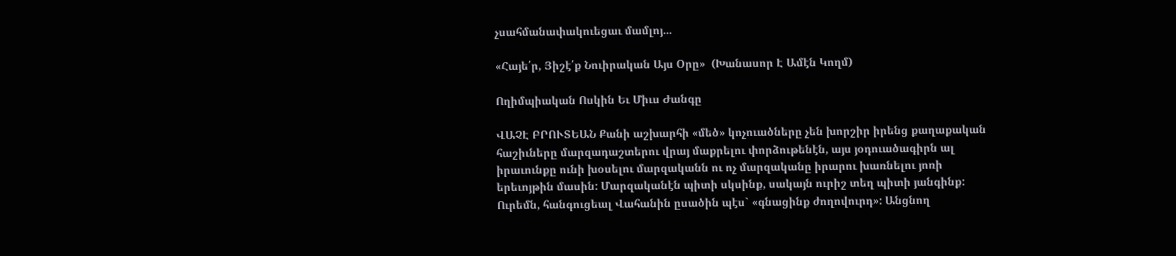չսահմանափակուեցաւ մամլոյ...

«Հայե՛ր, Յիշէ՛ք Նուիրական Այս Օրը»  (Խանասոր Է Ամէն Կողմ)

Ողիմպիական Ոսկին Եւ Միւս Ժանգը

ՎԱՉԷ ԲՐՈՒՏԵԱՆ Քանի աշխարհի «մեծ» կոչուածները չեն խորշիր իրենց քաղաքական հաշիւները մարզադաշտերու վրայ մաքրելու փորձութենէն, այս յօդուածագիրն ալ իրաւունքը ունի խօսելու մարզականն ու ոչ մարզականը իրարու խառնելու յոռի երեւոյթին մասին: Մարզականէն պիտի սկսինք, սակայն ուրիշ տեղ պիտի յանգինք: Ուրեմն, հանգուցեալ Վահանին ըսածին պէս` «գնացինք ժողովուրդ»: Անցնող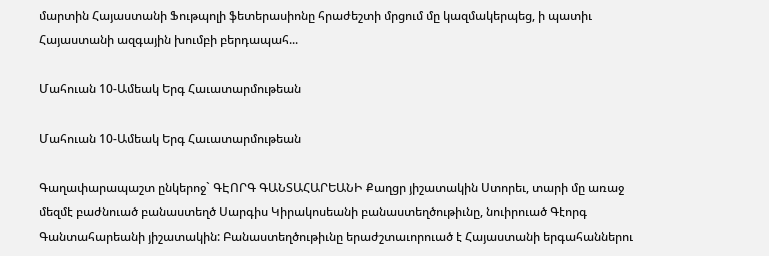մարտին Հայաստանի Ֆութպոլի ֆետերասիոնը հրաժեշտի մրցում մը կազմակերպեց, ի պատիւ Հայաստանի ազգային խումբի բերդապահ...

Մահուան 10-Ամեակ Երգ Հաւատարմութեան

Մահուան 10-Ամեակ Երգ Հաւատարմութեան

Գաղափարապաշտ ընկերոջ` ԳԷՈՐԳ ԳԱՆՏԱՀԱՐԵԱՆԻ Քաղցր յիշատակին Ստորեւ, տարի մը առաջ մեզմէ բաժնուած բանաստեղծ Սարգիս Կիրակոսեանի բանաստեղծութիւնը, նուիրուած Գէորգ Գանտահարեանի յիշատակին: Բանաստեղծութիւնը երաժշտաւորուած է Հայաստանի երգահաններու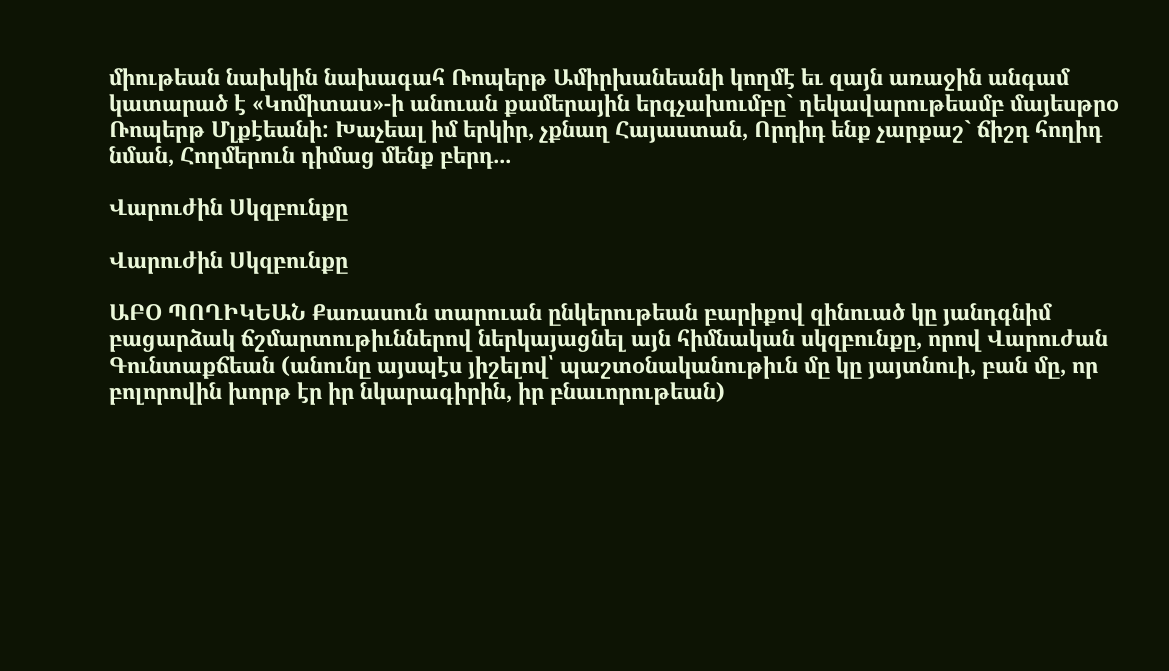միութեան նախկին նախագահ Ռոպերթ Ամիրխանեանի կողմէ եւ զայն առաջին անգամ կատարած է «Կոմիտաս»-ի անուան քամերային երգչախումբը` ղեկավարութեամբ մայեսթրօ Ռոպերթ Մլքէեանի: Խաչեալ իմ երկիր, չքնաղ Հայաստան, Որդիդ ենք չարքաշ` ճիշդ հողիդ նման, Հողմերուն դիմաց մենք բերդ...

Վարուժին Սկզբունքը

Վարուժին Սկզբունքը

ԱԲՕ ՊՈՂԻԿԵԱՆ Քառասուն տարուան ընկերութեան բարիքով զինուած կը յանդգնիմ բացարձակ ճշմարտութիւններով ներկայացնել այն հիմնական սկզբունքը, որով Վարուժան Գունտաքճեան (անունը այսպէս յիշելով՝ պաշտօնականութիւն մը կը յայտնուի, բան մը, որ բոլորովին խորթ էր իր նկարագիրին, իր բնաւորութեան)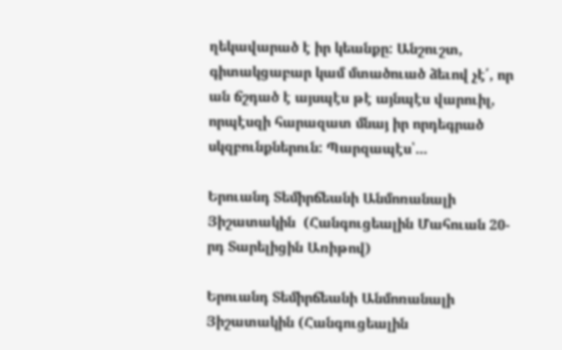ղեկավարած է իր կեանքը: Անշուշտ, գիտակցաբար կամ մտածուած ձեւով չէ՛, որ ան ճշդած է այսպէս թէ այնպէս վարուիլ, որպէսզի հարազատ մնայ իր որդեգրած սկզբունքներուն: Պարզապէս՝...

Երուանդ Տեմիրճեանի Անմոռանալի Յիշատակին  (Հանգուցեալին Մահուան 20-րդ Տարելիցին Առիթով)

Երուանդ Տեմիրճեանի Անմոռանալի Յիշատակին (Հանգուցեալին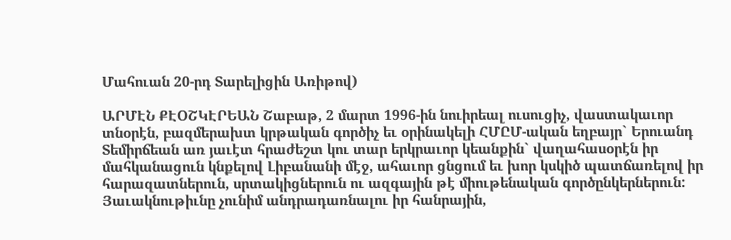Մահուան 20-րդ Տարելիցին Առիթով)

ԱՐՄԷՆ ՔԷՕՇԿԷՐԵԱՆ Շաբաթ, 2 մարտ 1996-ին նուիրեալ ուսուցիչ, վաստակաւոր տնօրէն, բազմերախտ կրթական գործիչ եւ օրինակելի ՀՄԸՄ-ական եղբայր` Երուանդ Տեմիրճեան առ յաւէտ հրաժեշտ կու տար երկրաւոր կեանքին` վաղահասօրէն իր մահկանացուն կնքելով Լիբանանի մէջ, ահաւոր ցնցում եւ խոր կսկիծ պատճառելով իր հարազատներուն, սրտակիցներուն ու ազգային թէ միութենական գործընկերներուն: Յաւակնութիւնը չունիմ անդրադառնալու իր հանրային,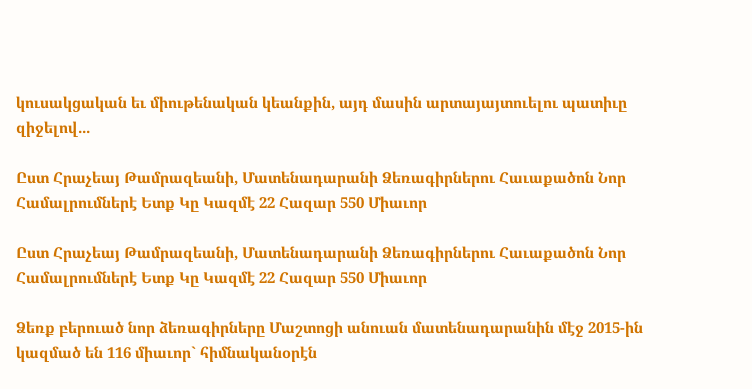կուսակցական եւ միութենական կեանքին, այդ մասին արտայայտուելու պատիւը զիջելով...

Ըստ Հրաչեայ Թամրազեանի, Մատենադարանի Ձեռագիրներու Հաւաքածոն Նոր Համալրումներէ Ետք Կը Կազմէ 22 Հազար 550 Միաւոր

Ըստ Հրաչեայ Թամրազեանի, Մատենադարանի Ձեռագիրներու Հաւաքածոն Նոր Համալրումներէ Ետք Կը Կազմէ 22 Հազար 550 Միաւոր

Ձեռք բերուած նոր ձեռագիրները Մաշտոցի անուան մատենադարանին մէջ 2015-ին կազմած են 116 միաւոր` հիմնականօրէն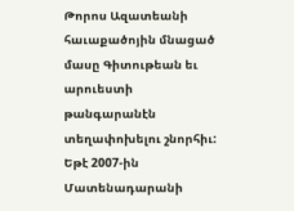Թորոս Ազատեանի հաւաքածոյին մնացած մասը Գիտութեան եւ արուեստի թանգարանէն տեղափոխելու շնորհիւ: Եթէ 2007-ին Մատենադարանի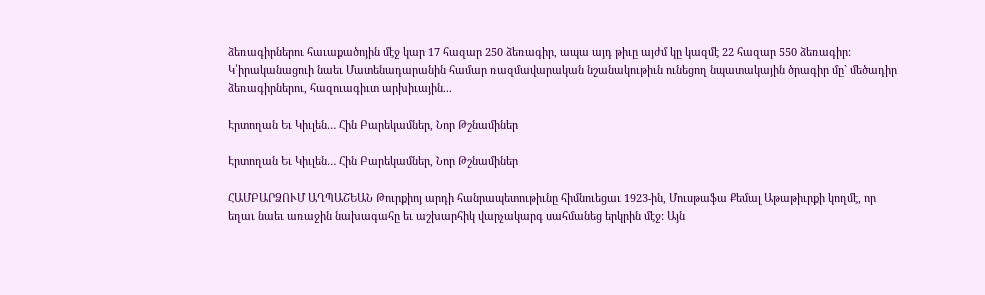ձեռագիրներու հաւաքածոյին մէջ կար 17 հազար 250 ձեռագիր, ապա այդ թիւը այժմ կը կազմէ 22 հազար 550 ձեռագիր: Կ՛իրականացուի նաեւ Մատենադարանին համար ռազմավարական նշանակութիւն ունեցող նպատակային ծրագիր մը` մեծադիր ձեռագիրներու, հազուագիւտ արխիւային...

Էրտողան Եւ Կիւլեն… Հին Բարեկամներ, Նոր Թշնամիներ

Էրտողան Եւ Կիւլեն… Հին Բարեկամներ, Նոր Թշնամիներ

ՀԱՄԲԱՐՁՈՒՄ ԱՂՊԱՇԵԱՆ Թուրքիոյ արդի հանրապետութիւնը հիմնուեցաւ 1923-ին, Մուսթաֆա Քեմալ Աթաթիւրքի կողմէ, որ եղաւ նաեւ առաջին նախագահը եւ աշխարհիկ վարչակարգ սահմանեց երկրին մէջ: Այն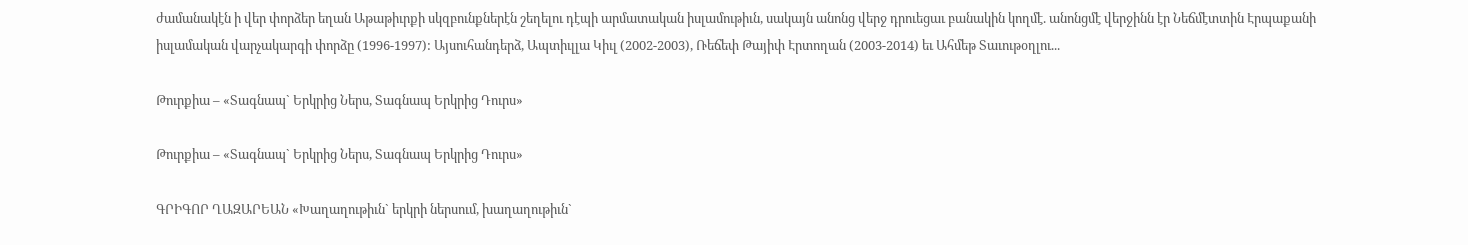ժամանակէն ի վեր փորձեր եղան Աթաթիւրքի սկզբունքներէն շեղելու դէպի արմատական իսլամութիւն, սակայն անոնց վերջ դրուեցաւ բանակին կողմէ. անոնցմէ վերջինն էր Նեճմէտտին Էրպաքանի իսլամական վարչակարգի փորձը (1996-1997): Այսուհանդերձ, Ապտիւլլա Կիւլ (2002-2003), Ռեճեփ Թայիփ Էրտողան (2003-2014) եւ Ահմեթ Տաւութօղլու...

Թուրքիա – «Տագնապ` Երկրից Ներս, Տագնապ Երկրից Դուրս»

Թուրքիա – «Տագնապ` Երկրից Ներս, Տագնապ Երկրից Դուրս»

ԳՐԻԳՈՐ ՂԱԶԱՐԵԱՆ «Խաղաղութիւն` երկրի ներսում, խաղաղութիւն`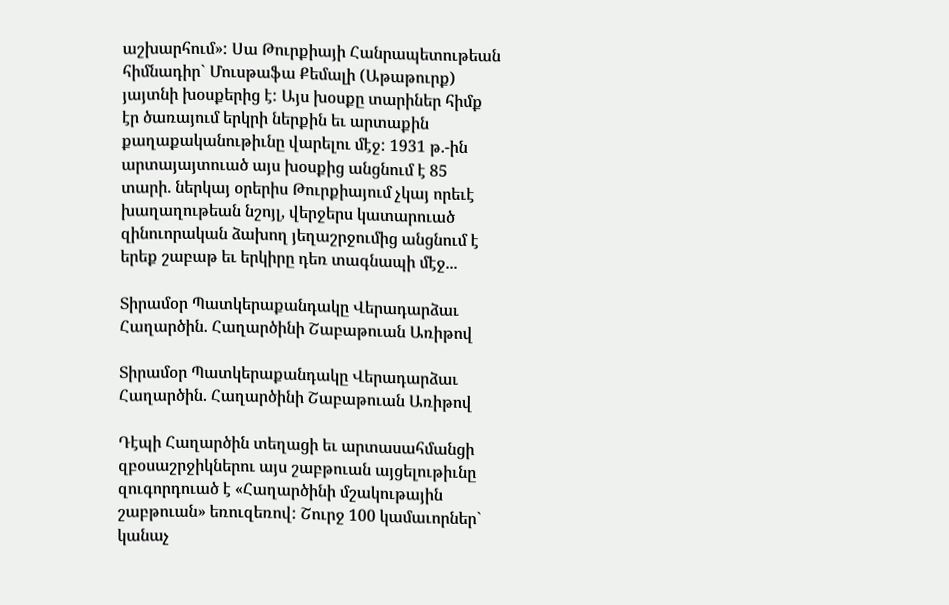աշխարհում»: Սա Թուրքիայի Հանրապետութեան հիմնադիր` Մուսթաֆա Քեմալի (Աթաթուրք) յայտնի խօսքերից է: Այս խօսքը տարիներ հիմք էր ծառայում երկրի ներքին եւ արտաքին քաղաքականութիւնը վարելու մէջ: 1931 թ.-ին արտայայտուած այս խօսքից անցնում է 85 տարի. ներկայ օրերիս Թուրքիայում չկայ որեւէ խաղաղութեան նշոյլ, վերջերս կատարուած զինուորական ձախող յեղաշրջումից անցնում է երեք շաբաթ եւ երկիրը դեռ տագնապի մէջ...

Տիրամօր Պատկերաքանդակը Վերադարձաւ Հաղարծին. Հաղարծինի Շաբաթուան Առիթով

Տիրամօր Պատկերաքանդակը Վերադարձաւ Հաղարծին. Հաղարծինի Շաբաթուան Առիթով

Դէպի Հաղարծին տեղացի եւ արտասահմանցի զբօսաշրջիկներու այս շաբթուան այցելութիւնը զուգորդուած է «Հաղարծինի մշակութային շաբթուան» եռուզեռով: Շուրջ 100 կամաւորներ` կանաչ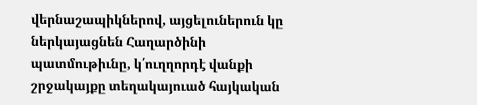վերնաշապիկներով, այցելուներուն կը ներկայացնեն Հաղարծինի պատմութիւնը, կ՛ուղղորդէ վանքի շրջակայքը տեղակայուած հայկական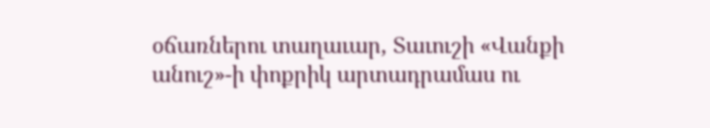օճառներու տաղաւար, Տաւուշի «Վանքի անուշ»-ի փոքրիկ արտադրամաս ու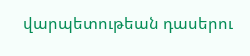վարպետութեան դասերու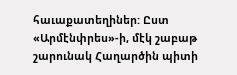հաւաքատեղիներ: Ըստ «Արմէնփրես»-ի, մէկ շաբաթ շարունակ Հաղարծին պիտի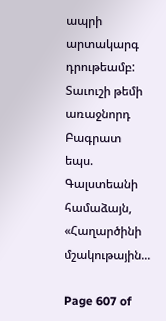ապրի արտակարգ դրութեամբ: Տաւուշի թեմի առաջնորդ Բագրատ եպս. Գալստեանի համաձայն, «Հաղարծինի մշակութային...

Page 607 of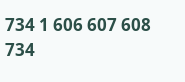734 1 606 607 608 734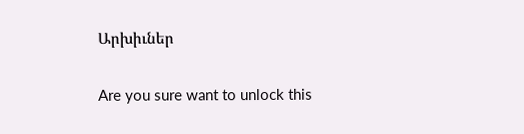Արխիւներ

Are you sure want to unlock this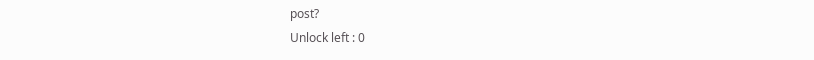post?
Unlock left : 0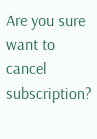Are you sure want to cancel subscription?